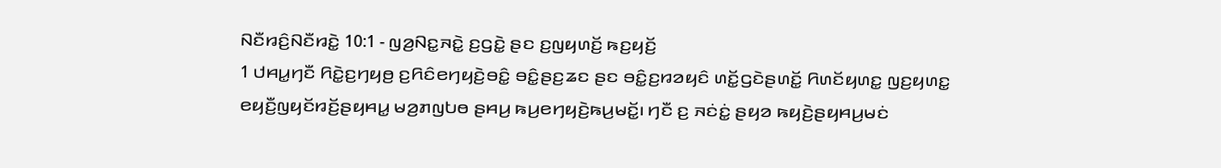ꤡꤢꤪꤙꤢꤨ꤬ꤡꤢꤪꤙꤢꤧ꤭ 10:1 - ꤜꤤ꤬ꤡꤢ꤭ꤏꤢꤧ꤭ ꤢ꤬ꤞꤢꤧ꤭ ꤔꤢ ꤢ꤬ꤜꤟꤛꤢꤩ꤬ ꤒꤢ꤬ꤟꤢꤩ꤬
1 ꤓꤌꤣ꤭ꤚꤢꤪ ꤖꤢꤧ꤭ꤢ꤬ꤚꤟꤥ꤬ ꤢ꤬ꤖꤢꤨꤕꤚꤟꤢꤧ꤬ꤋꤢꤨ꤭ ꤋꤢꤨ꤭ꤔꤢ꤬ꤘꤢ ꤔꤢ ꤋꤢꤨ꤭ꤢ꤬ꤙꤤꤟꤢꤨ ꤛꤢꤩ꤭ꤞꤢꤧꤔꤛꤢꤩ꤭ ꤖꤛꤢꤩꤟꤛꤢ꤭ ꤜꤢ꤬ꤟꤛꤢ꤭ ꤕꤟꤢꤪ꤬ꤜꤟꤢꤩꤙꤢꤩ꤬ꤔꤟꤌꤣ꤭ ꤗꤤ꤬ꤊꤜꤝꤥ ꤔꤌꤣ꤬ ꤒꤣ꤬ꤕꤚꤟꤢꤧ꤬ꤒꤣ꤬ꤗꤢꤩ꤭꤯ ꤚꤢꤪ ꤢ꤬ ꤏꤢꤦꤢꤦ꤭ ꤔꤟꤤ ꤒꤟꤢꤧ꤬ꤔꤟꤌꤣ꤬ꤗꤢꤦ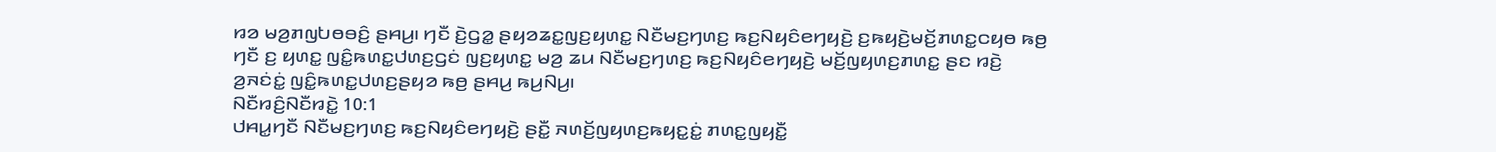ꤙꤤ ꤗꤤ꤬ꤊꤜꤝꤥꤋꤢꤨ꤬ ꤔꤌꤣ꤬꤯ ꤚꤢꤪ ꤢꤧ꤬ꤞꤤ꤭ ꤔꤟꤤꤘꤢ꤭ꤜꤢ꤬ꤟꤛꤢ꤭ ꤡꤢꤪꤗꤢ꤬ꤚꤛꤢ꤬ ꤒꤢ꤬ꤡꤟꤢꤨꤕꤚꤟꤢꤧ꤬ ꤢ꤬ꤒꤟꤢꤧ꤬ꤗꤢꤩ꤬ꤊꤛꤢ꤭ꤍꤟꤥ ꤒꤥ꤬ ꤚꤢꤪ ꤢ꤬ ꤟꤛꤢ꤭ ꤜꤢꤨ꤭ꤒꤛꤢ꤭ꤓꤛꤢ꤬ꤞꤢꤦ ꤜꤢ꤬ꤟꤛꤢ꤭ ꤗꤤ꤬ ꤘꤣ ꤡꤢꤪꤗꤢ꤬ꤚꤛꤢ꤬ ꤒꤢ꤬ꤡꤟꤢꤨꤕꤚꤟꤢꤧ꤬ ꤗꤢꤩ꤬ꤜꤟꤛꤢ꤬ꤊꤛꤢ꤭ ꤔꤢ ꤙꤢꤧ꤬ ꤤ꤬ꤏꤢꤦꤢꤦ꤭ ꤜꤢꤨ꤭ꤒꤛꤢ꤭ꤓꤛꤢ꤬ꤔꤟꤤ ꤒꤥ꤬ ꤔꤌꤣ꤬ ꤒꤣ꤬ꤡꤣ꤬꤯
ꤡꤢꤪꤙꤢꤨ꤬ꤡꤢꤪꤙꤢꤧ꤭ 10:1
ꤓꤌꤣ꤭ꤚꤢꤪ ꤡꤢꤪꤗꤢ꤬ꤚꤛꤢ꤬ ꤒꤢ꤬ꤡꤟꤢꤨꤕꤚꤟꤢꤧ꤬ ꤔꤢꤪ꤭ ꤏꤛꤢꤩ꤬ꤜꤟꤛꤢ꤬ꤒꤟꤢ꤭ꤢꤦ꤭ ꤊꤛꤢ꤭ꤜꤟꤢꤪ꤭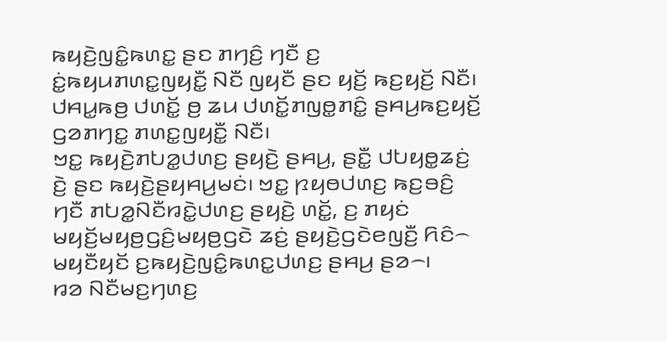ꤒꤟꤢꤧ꤬ꤜꤢꤨ꤭ꤒꤛꤢ꤭ ꤔꤢ ꤊꤚꤢꤨ꤬ ꤚꤢꤪ ꤢ꤬ ꤢꤦ꤭ꤒꤟꤣꤊꤛꤢ꤭ꤜꤟꤢꤪ꤭ ꤡꤢꤪ ꤜꤟꤢꤪ ꤔꤢ ꤟꤢꤩ꤬ ꤒꤢ꤬ꤟꤢꤩ꤬ ꤡꤢꤪ꤯ ꤓꤌꤣ꤭ꤒꤥ꤬ ꤓꤛꤢꤩ꤭ ꤥ꤬ ꤘꤣ ꤓꤛꤢꤩ꤭ꤊꤜꤥ꤭ꤊꤢꤨ꤭ ꤔꤌꤣ꤬ꤒꤢ꤬ꤟꤢꤩ꤬ ꤞꤤꤊꤚꤢ꤭ ꤊꤛꤢ꤭ꤜꤟꤢꤪ꤭ ꤡꤢꤪ꤯
ꤠꤢ꤭ ꤒꤟꤢꤧ꤬ꤊꤝꤤ꤭ꤓꤛꤢ꤬ ꤔꤟꤢꤧ꤬ ꤔꤌꤣ꤬, ꤔꤢꤪ꤭ ꤓꤝꤟꤥ꤭ꤘꤢꤦ꤬ ꤢꤧ꤬ ꤔꤢ ꤒꤟꤢꤧ꤬ꤔꤟꤌꤣ꤬ꤗꤢꤦ꤯ ꤠꤢ꤭ ꤐꤟꤥꤓꤛꤢ꤬ ꤒꤢ꤬ꤋꤢꤨ꤬ ꤚꤢꤪ ꤊꤝꤤ꤭ꤡꤢꤪꤙꤢꤧ꤭ꤓꤛꤢ꤬ ꤔꤟꤢꤧ꤬ ꤛꤢꤩ꤭, ꤢ꤬ ꤊꤟꤢꤦ ꤗꤟꤢꤩ꤬ꤗꤟꤥ꤬ꤞꤢꤨ꤬ꤗꤟꤥ꤬ꤞꤢꤧ ꤘꤢꤦ꤬ ꤔꤟꤢꤧ꤬ꤞꤢꤧꤕꤜꤢꤪ꤬ ꤖꤢꤨ꤮ ꤗꤟꤢꤪꤟꤢꤩ ꤢ꤬ꤒꤟꤢꤧ꤬ꤜꤢꤨ꤭ꤒꤛꤢ꤭ꤓꤛꤢ꤬ ꤔꤌꤣ꤬ ꤔꤤ꤮꤯
ꤙꤤ ꤡꤢꤪꤗꤢ꤬ꤚꤛꤢ꤬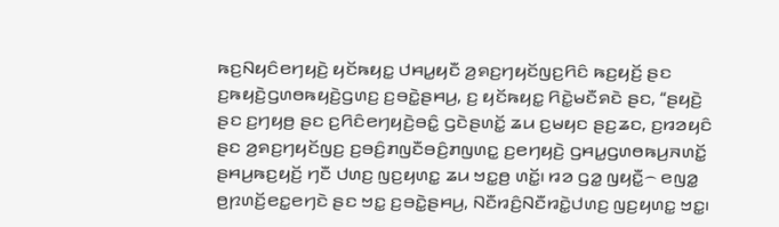ꤒꤢ꤬ꤡꤟꤢꤨꤕꤚꤟꤢꤧ꤬ ꤟꤢꤩꤒꤟꤢ꤭ ꤓꤌꤣ꤭ꤟꤢꤪ ꤤ꤬ꤎꤢ꤬ꤚꤟꤢꤩꤜꤢ꤬ꤖꤢꤨ ꤒꤢ꤬ꤟꤢꤩ꤬ ꤔꤢ ꤢ꤬ꤒꤟꤢꤧ꤬ꤞꤛꤥꤒꤟꤢꤧ꤬ꤞꤛꤢ꤬ ꤢ꤬ꤋꤢꤧ꤭ꤔꤌꤣ꤬, ꤢ꤬ ꤟꤢꤩꤒꤟꤢ꤭ ꤖꤢꤧ꤭ꤗꤢꤪꤎꤢꤧ ꤔꤢ, “ꤔꤟꤢꤧ꤬ ꤔꤢ ꤢ꤬ꤚꤟꤥ꤬ ꤔꤢ ꤢ꤬ꤖꤢꤨꤕꤚꤟꤢꤧ꤬ꤋꤢꤨ꤭ ꤞꤢꤧꤔꤛꤢꤩ꤭ ꤘꤣ ꤢ꤬ꤗꤟꤢ ꤔꤢ꤬ꤘꤢ, ꤢ꤬ꤙꤤꤟꤢꤨ ꤔꤢ ꤤ꤬ꤎꤢ꤬ꤚꤟꤢꤩꤜꤢ꤬ ꤢ꤬ꤋꤢꤨ꤬ꤊꤜꤢꤪꤋꤢꤨ꤬ꤊꤜꤛꤢ꤭ ꤢ꤬ꤕꤚꤟꤢꤧ꤬ ꤞꤌꤣ꤭ꤞꤛꤥꤒꤣ꤬ꤏꤛꤢꤩ꤭ ꤔꤌꤣ꤬ꤒꤢ꤬ꤟꤢꤩ꤬ ꤚꤢꤪ ꤓꤛꤢ꤬ ꤜꤢ꤬ꤟꤛꤢ꤭ ꤘꤣ ꤠꤢ꤭ꤥ꤬ ꤛꤢꤩ꤭꤯ ꤙꤤ ꤞꤤ꤭ ꤜꤟꤢꤪ꤭꤮ ꤕꤜꤤ꤭ ꤥ꤬ꤐꤛꤢꤩ꤬ꤕꤢ꤭ꤕꤚꤢꤧ ꤔꤢ ꤠꤢ꤭ ꤢ꤬ꤋꤢꤧ꤭ꤔꤌꤣ꤬, ꤡꤢꤪꤙꤢꤨ꤬ꤡꤢꤪꤙꤢꤧ꤭ꤓꤛꤢ꤬ ꤜꤢ꤬ꤟꤛꤢ꤭ ꤠꤢ꤭꤯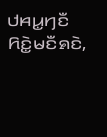ꤓꤌꤣ꤭ꤚꤢꤪ ꤖꤢꤧ꤭ꤗꤢꤪꤎꤢꤧ,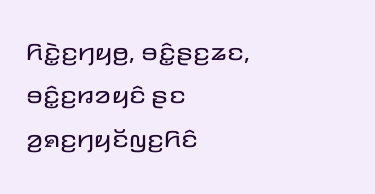ꤖꤢꤧ꤭ꤢ꤬ꤚꤟꤥ꤬, ꤋꤢꤨ꤭ꤔꤢ꤬ꤘꤢ, ꤋꤢꤨ꤭ꤢ꤬ꤙꤤꤟꤢꤨ ꤔꤢ ꤤ꤬ꤎꤢ꤬ꤚꤟꤢꤩꤜꤢ꤬ꤖꤢꤨ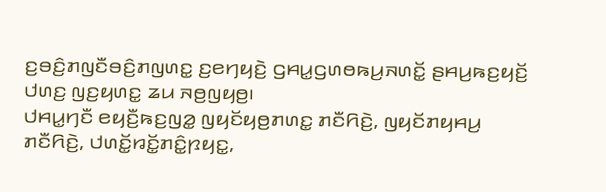ꤢ꤬ꤋꤢꤨ꤬ꤊꤜꤢꤪꤋꤢꤨ꤬ꤊꤜꤛꤢ꤭ ꤢ꤬ꤕꤚꤟꤢꤧ꤬ ꤞꤌꤣ꤭ꤞꤛꤥꤒꤣ꤬ꤏꤛꤢꤩ꤭ ꤔꤌꤣ꤬ꤒꤢ꤬ꤟꤢꤩ꤬ ꤓꤛꤢ꤬ ꤜꤢ꤬ꤟꤛꤢ꤭ ꤘꤣ ꤏꤥ꤬ꤜꤟꤥ꤬꤯
ꤓꤌꤣ꤭ꤚꤢꤪ ꤕꤟꤢꤪ꤬ꤒꤢ꤬ꤜꤤ꤭ ꤜꤟꤢꤩꤟꤥ꤬ꤊꤛꤢ꤭ ꤊꤢꤪꤖꤢꤧ꤬, ꤜꤟꤢꤩꤊꤟꤌꤣ꤬ ꤊꤢꤪꤖꤢꤧ꤬, ꤓꤛꤢꤩ꤭ꤙꤢꤩ꤭ꤊꤢꤨ꤭ꤐꤟꤢ꤭,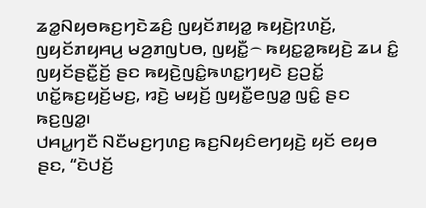ꤘꤤ꤭ꤡꤟꤥꤒꤢ꤬ꤚꤢꤧꤘꤢꤨ꤬ ꤜꤟꤢꤩꤊꤟꤤ꤭ ꤒꤟꤢꤧ꤬ꤐꤛꤢꤩ꤬, ꤜꤟꤢꤩꤊꤟꤌꤣ꤬ ꤗꤤ꤬ꤊꤜꤝꤥ, ꤜꤟꤢꤪ꤭꤮ ꤒꤟꤢ꤭ꤤ꤭ꤒꤟꤢꤧ꤬ ꤘꤣ ꤢꤨ꤭ ꤜꤟꤢꤩꤔꤢꤪ꤭ꤢꤩ꤬ ꤔꤢ ꤒꤟꤢꤧ꤬ꤜꤢꤨ꤭ꤒꤛꤢ꤭ꤚꤟꤢꤧ ꤢ꤬ꤑꤢꤩ꤭ ꤛꤢꤩ꤭ꤒꤢ꤬ꤟꤢꤩ꤬ꤗꤢ꤬, ꤙꤢꤧ꤬ ꤗꤟꤢꤩ꤬ ꤜꤟꤢꤪ꤭ꤕꤜꤤ꤭ ꤜꤢꤨ꤭ ꤔꤢ ꤒꤢ꤬ꤜꤤ꤭꤯
ꤓꤌꤣ꤭ꤚꤢꤪ ꤡꤢꤪꤗꤢ꤬ꤚꤛꤢ꤬ ꤒꤢ꤬ꤡꤟꤢꤨꤕꤚꤟꤢꤧ꤬ ꤟꤢꤩ ꤕꤟꤥ ꤔꤢ, “ꤢꤧꤓꤢꤩ꤬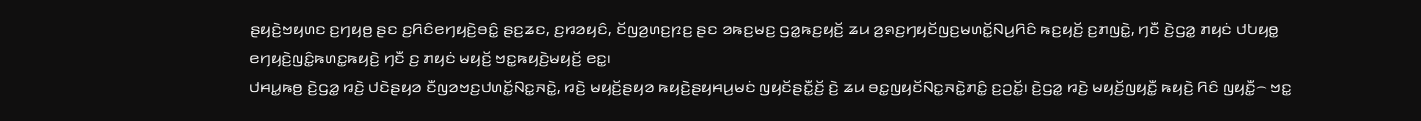ꤔꤟꤢꤧ꤬ꤠꤟꤛꤢ ꤢ꤬ꤚꤟꤥ꤬ ꤔꤢ ꤢ꤬ꤖꤢꤨꤕꤚꤟꤢꤧ꤬ꤋꤢꤨ꤭ ꤔꤢ꤬ꤘꤢ, ꤢ꤬ꤙꤤꤟꤢꤨ, ꤢꤩꤜꤤ꤬ꤛꤢ꤬ꤐꤢ꤬ ꤔꤢ ꤤꤒꤢ꤬ꤗꤢ꤬ ꤞꤤ꤭ꤒꤢ꤬ꤟꤢꤩ꤬ ꤘꤣ ꤤ꤬ꤎꤢ꤬ꤚꤟꤢꤩꤜꤢ꤬ꤗꤛꤢꤩ꤭ꤡꤣ꤬ꤖꤢꤨ ꤒꤢ꤬ꤟꤢꤩ꤬ ꤢ꤬ꤊꤜꤢꤧ꤭, ꤚꤢꤪ ꤢꤧ꤬ꤞꤤ꤭ ꤊꤟꤢꤦ ꤓꤝꤟꤥ꤭ ꤕꤚꤟꤢꤧ꤬ꤜꤢꤨ꤭ꤒꤛꤢ꤭ꤒꤟꤢꤧ꤬ ꤚꤢꤪ ꤢ꤬ ꤊꤟꤢꤦ ꤗꤟꤢꤩ꤬ ꤠꤢ꤭ꤒꤟꤢꤧ꤬ꤗꤟꤢꤩ꤬ ꤕꤢ꤭꤯
ꤓꤌꤣ꤭ꤒꤥ꤬ ꤢꤧ꤬ꤞꤤ꤭ ꤙꤢꤧ꤬ ꤓꤢꤧꤔꤟꤤ ꤢꤪꤜꤤꤠꤢ꤬ꤓꤛꤢꤩ꤭ꤡꤢ꤭ꤏꤢꤧ꤭, ꤙꤢꤧ꤬ ꤗꤟꤢꤩ꤬ꤔꤟꤤ ꤒꤟꤢꤧ꤬ꤔꤟꤌꤣ꤬ꤗꤢꤦ ꤜꤟꤢꤩꤔꤢꤪ꤭ꤢꤩ꤬ ꤢꤧ꤬ ꤘꤣ ꤋꤢ꤭ꤜꤟꤢꤩꤡꤢ꤭ꤏꤢꤧ꤭ꤊꤢꤨ꤭ ꤢ꤬ꤑꤢꤩ꤭꤯ ꤢꤧ꤬ꤞꤤ꤭ ꤙꤢꤧ꤬ ꤗꤟꤢꤩ꤬ꤜꤟꤢꤪ꤭ ꤒꤟꤢꤧ꤬ ꤖꤢꤨ ꤜꤟꤢꤪ꤭꤮ ꤠꤢ꤭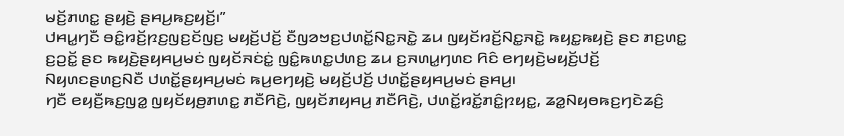ꤗꤢꤩ꤬ꤊꤛꤢ꤭ ꤔꤟꤢꤧ꤬ ꤔꤌꤣ꤬ꤒꤢ꤬ꤟꤢꤩ꤬꤯”
ꤓꤌꤣ꤭ꤚꤢꤪ ꤋꤢꤨ꤭ꤙꤢꤩ꤬ꤐꤢ꤬ꤜꤢ꤬ꤢꤩꤜꤢ꤬ ꤗꤟꤢꤩ꤬ꤓꤢꤩ꤬ ꤢꤪꤜꤤꤠꤢ꤬ꤓꤛꤢꤩ꤭ꤡꤢ꤭ꤏꤢꤧ꤭ ꤘꤣ ꤜꤟꤢꤩꤙꤢꤩ꤬ꤡꤢ꤭ꤏꤢꤧ꤭ ꤒꤟꤢ꤭ꤒꤟꤢꤧ꤬ ꤔꤢ ꤊꤢ꤬ꤛꤢ꤭ ꤢ꤬ꤑꤢꤩ꤭ ꤔꤢ ꤒꤟꤢꤧ꤬ꤔꤟꤌꤣ꤬ꤗꤢꤦ ꤜꤟꤢꤩꤏꤢꤦꤢꤦ꤭ ꤜꤢꤨ꤭ꤒꤛꤢ꤭ꤓꤛꤢ꤬ ꤘꤣ ꤢ꤬ꤏꤛꤣ꤭ꤚꤛꤢ ꤖꤢꤨ ꤕꤚꤟꤢꤧ꤬ꤗꤟꤢꤩ꤬ꤓꤢꤩ꤬ ꤡꤟꤛꤢꤔꤛꤢ꤬ꤡꤢꤪ ꤓꤛꤢꤩ꤭ꤔꤟꤌꤣ꤬ꤗꤢꤦ ꤒꤣ꤬ꤕꤚꤟꤢꤧ꤬ ꤗꤟꤢꤩ꤬ꤓꤢꤩ꤬ ꤓꤛꤢꤩ꤭ꤔꤟꤌꤣ꤬ꤗꤢꤦ ꤔꤌꤣ꤬꤯
ꤚꤢꤪ ꤕꤟꤢꤪ꤬ꤒꤢ꤬ꤜꤤ꤭ ꤜꤟꤢꤩꤟꤥ꤬ꤊꤛꤢ꤭ ꤊꤢꤪꤖꤢꤧ꤬, ꤜꤟꤢꤩꤊꤟꤌꤣ꤬ ꤊꤢꤪꤖꤢꤧ꤬, ꤓꤛꤢꤩ꤭ꤙꤢꤩ꤭ꤊꤢꤨ꤭ꤐꤟꤢ꤭, ꤘꤤ꤭ꤡꤟꤥꤒꤢ꤬ꤚꤢꤧꤘꤢꤨ꤬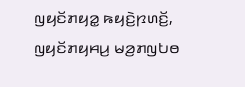ꤜꤟꤢꤩꤊꤟꤤ꤭ ꤒꤟꤢꤧ꤬ꤐꤛꤢꤩ꤬, ꤜꤟꤢꤩꤊꤟꤌꤣ꤬ ꤗꤤ꤬ꤊꤜꤝꤥ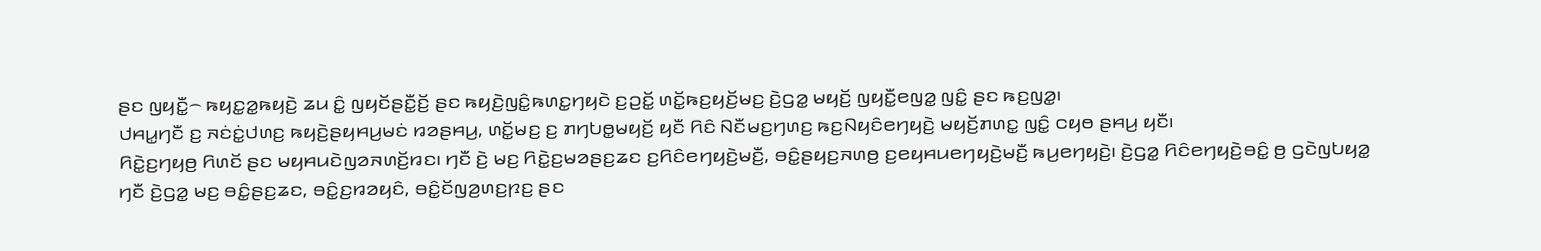ꤔꤢ ꤜꤟꤢꤪ꤭꤮ ꤒꤟꤢ꤭ꤤ꤭ꤒꤟꤢꤧ꤬ ꤘꤣ ꤢꤨ꤭ ꤜꤟꤢꤩꤔꤢꤪ꤭ꤢꤩ꤬ ꤔꤢ ꤒꤟꤢꤧ꤬ꤜꤢꤨ꤭ꤒꤛꤢ꤭ꤚꤟꤢꤧ ꤢ꤬ꤑꤢꤩ꤭ ꤛꤢꤩ꤭ꤒꤢ꤬ꤟꤢꤩ꤬ꤗꤢ꤬ ꤢꤧ꤬ꤞꤤ꤭ ꤗꤟꤢꤩ꤬ ꤜꤟꤢꤪ꤭ꤕꤜꤤ꤭ ꤜꤢꤨ꤭ ꤔꤢ ꤒꤢ꤬ꤜꤤ꤭꤯
ꤓꤌꤣ꤭ꤚꤢꤪ ꤢ꤬ ꤏꤢꤦꤢꤦ꤭ꤓꤛꤢ꤬ ꤒꤟꤢꤧ꤬ꤔꤟꤌꤣ꤬ꤗꤢꤦ ꤙꤤꤔꤌꤣ꤬, ꤛꤢꤩ꤭ꤗꤢ꤬ ꤢ꤬ ꤊꤚꤝꤥ꤭ꤗꤟꤢꤩ꤬ ꤟꤢꤪ ꤖꤢꤨ ꤡꤢꤪꤗꤢ꤬ꤚꤛꤢ꤬ ꤒꤢ꤬ꤡꤟꤢꤨꤕꤚꤟꤢꤧ꤬ ꤗꤟꤢꤩ꤬ꤊꤛꤢ꤭ ꤜꤢꤨ꤭ ꤍꤟꤥ ꤔꤌꤣ꤬ ꤟꤢꤪ꤯
ꤖꤢꤧ꤭ꤢ꤬ꤚꤟꤥ꤬ ꤖꤛꤢꤩ ꤔꤢ ꤗꤟꤌꤣꤢꤧꤜꤤꤏꤛꤢꤩ꤬ꤙꤢ꤯ ꤚꤢꤪ ꤢꤧ꤬ ꤗꤢ꤬ ꤖꤢꤧ꤭ꤢ꤬ꤗꤤꤔꤢ꤬ꤘꤢ ꤢ꤬ꤖꤢꤨꤕꤚꤟꤢꤧ꤬ꤗꤢꤪ꤬, ꤋꤢꤨ꤭ꤔꤟꤢ꤬ꤏꤛꤥ꤬ ꤢ꤬ꤕꤟꤌꤣꤕꤚꤟꤢꤧ꤬ꤗꤢꤪ꤬ ꤒꤣ꤬ꤕꤚꤟꤢꤧ꤬꤯ ꤢꤧ꤬ꤞꤤ꤭ ꤖꤢꤨꤕꤚꤟꤢꤧ꤬ꤋꤢꤨ꤭ ꤥ꤬ ꤞꤢꤧꤜꤝꤟꤤ꤭ ꤚꤢꤪ ꤢꤧ꤬ꤞꤤ꤭ ꤗꤢ꤬ ꤋꤢꤨ꤭ꤔꤢ꤬ꤘꤢ, ꤋꤢꤨ꤭ꤢ꤬ꤙꤤꤟꤢꤨ, ꤋꤢꤨ꤭ꤢꤩꤜꤤ꤬ꤛꤢ꤬ꤐꤢ꤬ ꤔꤢ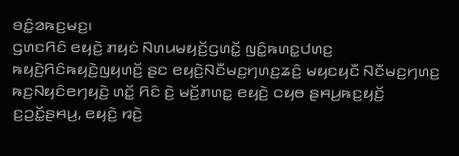ꤋꤢꤨ꤭ꤤꤒꤢ꤬ꤗꤢ꤬꤯
ꤞꤛꤢꤖꤢꤨ ꤕꤟꤢꤧ꤬ ꤊꤟꤢꤦ ꤡꤛꤣꤗꤟꤢꤩ꤬ꤞꤛꤢꤩ꤭ ꤜꤢꤨ꤭ꤒꤛꤢ꤭ꤓꤛꤢ꤬ ꤒꤟꤢꤧ꤬ꤖꤢꤨꤒꤟꤢꤧ꤬ꤜꤟꤛꤢꤩ꤬ ꤔꤢ ꤕꤟꤢꤧ꤬ꤡꤢꤪꤗꤢ꤬ꤚꤛꤢ꤬ꤘꤢꤨ꤬ ꤗꤟꤢꤟꤢꤪ ꤡꤢꤪꤗꤢ꤬ꤚꤛꤢ꤬ ꤒꤢ꤬ꤡꤟꤢꤨꤕꤚꤟꤢꤧ꤬ ꤛꤢꤩ꤭ ꤖꤢꤨ ꤢꤧ꤬ ꤗꤢꤩ꤬ꤊꤛꤢ꤭ ꤕꤟꤢꤧ꤬ ꤍꤟꤥ ꤔꤌꤣ꤬ꤒꤢ꤬ꤟꤢꤩ꤬ ꤢ꤬ꤑꤢꤩ꤭ꤔꤌꤣ꤬, ꤕꤟꤢꤧ꤬ ꤙꤢꤧ꤬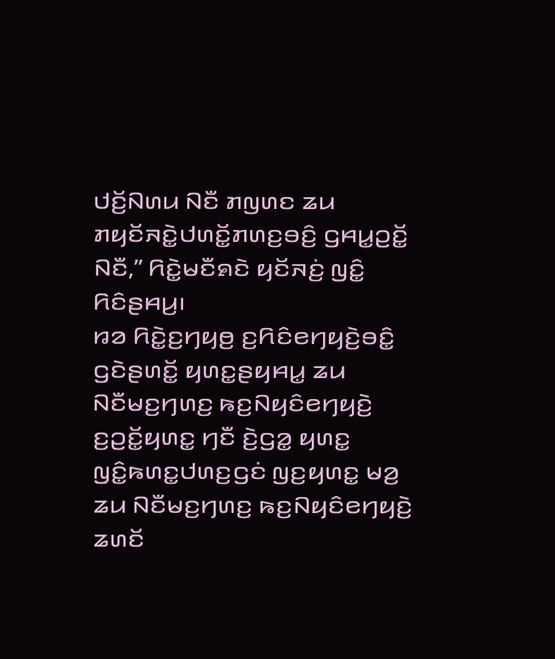ꤓꤢꤩ꤬ꤡꤛꤣ ꤡꤢꤪ ꤊꤜꤛꤢ ꤘꤣ ꤊꤟꤢꤩꤏꤢꤧ꤭ꤓꤛꤢꤩ꤭ꤊꤛꤢ꤬ꤋꤢꤨ꤬ ꤞꤌꤣ꤭ꤑꤢꤩ꤭ ꤡꤢꤪ,” ꤖꤢꤧ꤭ꤗꤢꤪꤎꤢꤧ ꤟꤢꤩꤏꤢꤦ꤬ ꤜꤢꤨ꤭ ꤖꤢꤨꤔꤌꤣ꤬꤯
ꤙꤤ ꤖꤢꤧ꤭ꤢ꤬ꤚꤟꤥ꤬ ꤢ꤬ꤖꤢꤨꤕꤚꤟꤢꤧ꤬ꤋꤢꤨ꤭ ꤞꤢꤧꤔꤛꤢꤩ꤭ ꤟꤛꤢ꤭ꤔꤟꤌꤣ꤭ ꤘꤣ ꤡꤢꤪꤗꤢ꤬ꤚꤛꤢ꤬ ꤒꤢ꤬ꤡꤟꤢꤨꤕꤚꤟꤢꤧ꤬ ꤢ꤬ꤑꤢꤩ꤭ꤟꤛꤢ꤭ ꤚꤢꤪ ꤢꤧ꤬ꤞꤤ꤭ ꤟꤛꤢ꤭ ꤜꤢꤨ꤭ꤒꤛꤢ꤭ꤓꤛꤢ꤬ꤞꤢꤦ ꤜꤢ꤬ꤟꤛꤢ꤭ ꤗꤤ꤬ ꤘꤣ ꤡꤢꤪꤗꤢ꤬ꤚꤛꤢ꤬ ꤒꤢ꤬ꤡꤟꤢꤨꤕꤚꤟꤢꤧ꤬ ꤘꤛꤢꤩ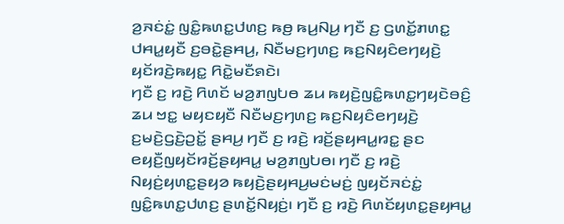ꤤ꤬ꤏꤢꤦꤢꤦ꤭ ꤜꤢꤨ꤭ꤒꤛꤢ꤭ꤓꤛꤢ꤬ ꤒꤥ꤬ ꤒꤣ꤬ꤡꤣ꤬ ꤚꤢꤪ ꤢ꤬ ꤞꤛꤢꤩ꤭ꤊꤛꤢ꤭ ꤓꤌꤣ꤭ꤟꤢꤪ ꤢ꤬ꤋꤢꤧ꤭ꤔꤌꤣ꤬, ꤡꤢꤪꤗꤢ꤬ꤚꤛꤢ꤬ ꤒꤢ꤬ꤡꤟꤢꤨꤕꤚꤟꤢꤧ꤬ ꤟꤢꤩꤙꤢꤧ꤬ꤒꤟꤢ꤭ ꤖꤢꤧ꤭ꤗꤢꤪꤎꤢꤧ꤯
ꤚꤢꤪ ꤢ꤬ ꤙꤢꤧ꤬ ꤖꤛꤢꤩ ꤗꤤ꤬ꤊꤜꤝꤥ ꤘꤣ ꤒꤟꤢꤧ꤬ꤜꤢꤨ꤭ꤒꤛꤢ꤭ꤚꤟꤢꤧꤋꤢꤨ꤬ ꤘꤣ ꤠꤢ꤭ ꤗꤟꤢꤟꤢꤪ ꤡꤢꤪꤗꤢ꤬ꤚꤛꤢ꤬ ꤒꤢ꤬ꤡꤟꤢꤨꤕꤚꤟꤢꤧ꤬ ꤢ꤬ꤗꤢꤧ꤬ꤞꤢꤧ꤬ꤑꤢꤩ꤭ ꤔꤌꤣ꤬ ꤚꤢꤪ ꤢ꤬ ꤙꤢꤧ꤬ ꤙꤢꤩ꤬ꤔꤟꤌꤣ꤭ꤙꤢ꤭ ꤔꤢ ꤕꤟꤢꤪ꤬ꤜꤟꤢꤩꤙꤢꤩ꤬ꤔꤟꤌꤣ꤭ ꤗꤤ꤬ꤊꤜꤝꤥ꤯ ꤚꤢꤪ ꤢ꤬ ꤙꤢꤧ꤬ ꤡꤟꤢꤦ꤬ꤟꤛꤢ꤭ꤔꤟꤤ ꤒꤟꤢꤧ꤬ꤔꤟꤌꤣ꤬ꤗꤢꤦꤗꤢꤦ꤬ ꤜꤟꤢꤩꤏꤢꤦꤢꤦ꤭ ꤜꤢꤨ꤭ꤒꤛꤢ꤭ꤓꤛꤢ꤬ ꤔꤛꤢꤩ꤭ꤡꤟꤢꤦ꤬꤯ ꤚꤢꤪ ꤢ꤬ ꤙꤢꤧ꤬ ꤖꤛꤢꤩꤟꤛꤢ꤭ꤔꤟꤌꤣ꤭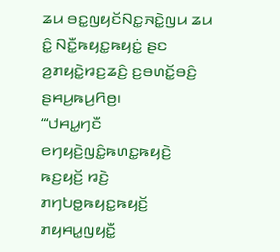ꤘꤣ ꤋꤢ꤭ꤜꤟꤢꤩꤡꤢ꤭ꤏꤢꤧ꤭ꤜꤣ ꤘꤣ ꤢꤨ꤭ ꤡꤢꤪ꤭ꤒꤟꤢ꤭ꤒꤟꤢꤦ꤭ ꤔꤢ ꤤ꤬ꤊꤟꤢꤧ꤭ꤙꤢ꤬ꤘꤢꤨ꤬ ꤢ꤬ꤋꤛꤢꤩ꤭ꤋꤢꤨ꤬ ꤔꤌꤣ꤬ꤒꤣ꤬ꤖꤥ꤬꤯
“‘ꤓꤌꤣ꤭ꤚꤢꤪ ꤕꤚꤟꤢꤧ꤬ꤜꤢꤨ꤭ꤒꤛꤢ꤭ꤒꤟꤢꤧ꤬ ꤒꤢ꤬ꤟꤢꤩ꤬ ꤙꤢꤧ꤬ ꤊꤚꤝꤥ꤭ꤒꤟꤢ꤭ꤒꤟꤢꤩ꤬ ꤊꤟꤌꤣ꤭ꤜꤟꤢꤪ꤭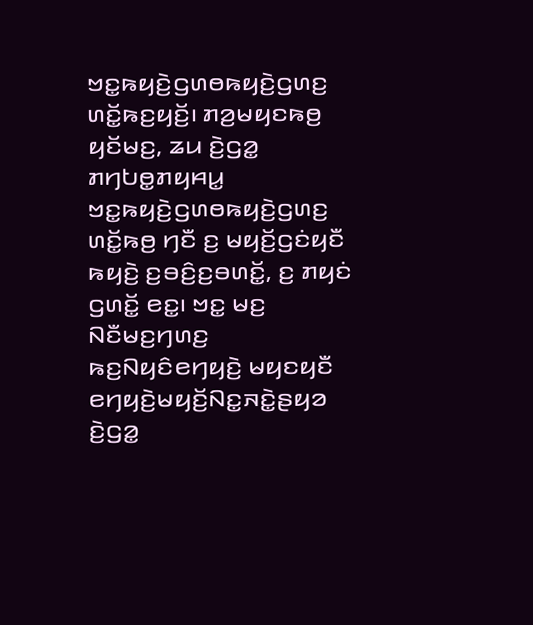ꤠꤢ꤭ꤒꤟꤢꤧ꤬ꤞꤛꤥꤒꤟꤢꤧ꤬ꤞꤛꤢ꤬ ꤛꤢꤩ꤭ꤒꤢ꤬ꤟꤢꤩ꤬꤯ ꤊꤤ꤬ꤗꤟꤢꤒꤥ꤬ ꤟꤢꤩꤗꤢ꤬, ꤘꤣ ꤢꤧ꤬ꤞꤤ꤭ ꤊꤚꤝꤥ꤭ꤊꤟꤌꤣ꤭ ꤠꤢ꤭ꤒꤟꤢꤧ꤬ꤞꤛꤥꤒꤟꤢꤧ꤬ꤞꤛꤢ꤬ ꤛꤢꤩ꤭ꤒꤥ꤬ ꤚꤢꤪ ꤢ꤬ ꤗꤟꤢꤩ꤬ꤞꤢꤦꤟꤢꤪ ꤒꤟꤢꤧ꤬ ꤢ꤬ꤋꤢꤨ꤬ꤢ꤬ꤋꤛꤢꤩ꤭, ꤢ꤬ ꤊꤟꤢꤦ ꤞꤛꤢꤩ꤭ ꤕꤢ꤭꤯ ꤠꤢ꤭ ꤗꤢ꤬ ꤡꤢꤪꤗꤢ꤬ꤚꤛꤢ꤬ ꤒꤢ꤬ꤡꤟꤢꤨꤕꤚꤟꤢꤧ꤬ ꤗꤟꤢꤟꤢꤪ ꤕꤚꤟꤢꤧ꤬ꤗꤟꤢꤩ꤬ꤡꤢ꤭ꤏꤢꤧ꤭ꤔꤟꤤ ꤢꤧ꤬ꤞꤤ꤭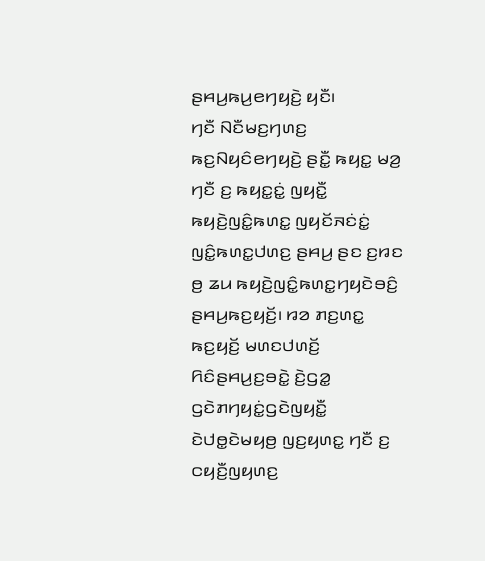ꤔꤌꤣ꤬ꤒꤣ꤬ꤕꤚꤟꤢꤧ꤬ ꤟꤢꤪ꤯
ꤚꤢꤪ ꤡꤢꤪꤗꤢ꤬ꤚꤛꤢ꤬ ꤒꤢ꤬ꤡꤟꤢꤨꤕꤚꤟꤢꤧ꤬ ꤔꤢꤪ꤭ ꤒꤟꤢ꤭ ꤗꤤ꤬ ꤚꤢꤪ ꤢ꤬ ꤒꤟꤢ꤭ꤢꤦ꤭ ꤜꤟꤢꤪ꤭ ꤒꤟꤢꤧ꤬ꤜꤢꤨ꤭ꤒꤛꤢ꤭ ꤜꤟꤢꤩꤏꤢꤦꤢꤦ꤭ ꤜꤢꤨ꤭ꤒꤛꤢ꤭ꤓꤛꤢ꤬ ꤔꤌꤣ꤬ ꤔꤢ ꤢ꤬ꤙꤢ ꤥ꤬ ꤘꤣ ꤒꤟꤢꤧ꤬ꤜꤢꤨ꤭ꤒꤛꤢ꤭ꤚꤟꤢꤧꤋꤢꤨ꤬ ꤔꤌꤣ꤬ꤒꤢ꤬ꤟꤢꤩ꤬꤯ ꤙꤤ ꤊꤢ꤬ꤛꤢ꤭ ꤒꤢ꤬ꤟꤢꤩ꤬ ꤗꤛꤢꤓꤛꤢꤩ꤬ ꤖꤢꤨꤔꤌꤣ꤬ꤢ꤬ꤋꤢꤧ꤭ ꤢꤧ꤬ꤞꤤ꤭ ꤞꤢꤧꤊꤚꤟꤢꤦ꤭ꤞꤢꤧꤜꤟꤢꤪ꤭ ꤢꤧꤓꤥ꤭ꤢꤧꤗꤟꤥ꤬ ꤜꤢ꤬ꤟꤛꤢ꤭ ꤚꤢꤪ ꤢ꤬ ꤍꤟꤢꤪ꤬ꤜꤟꤛꤢ꤬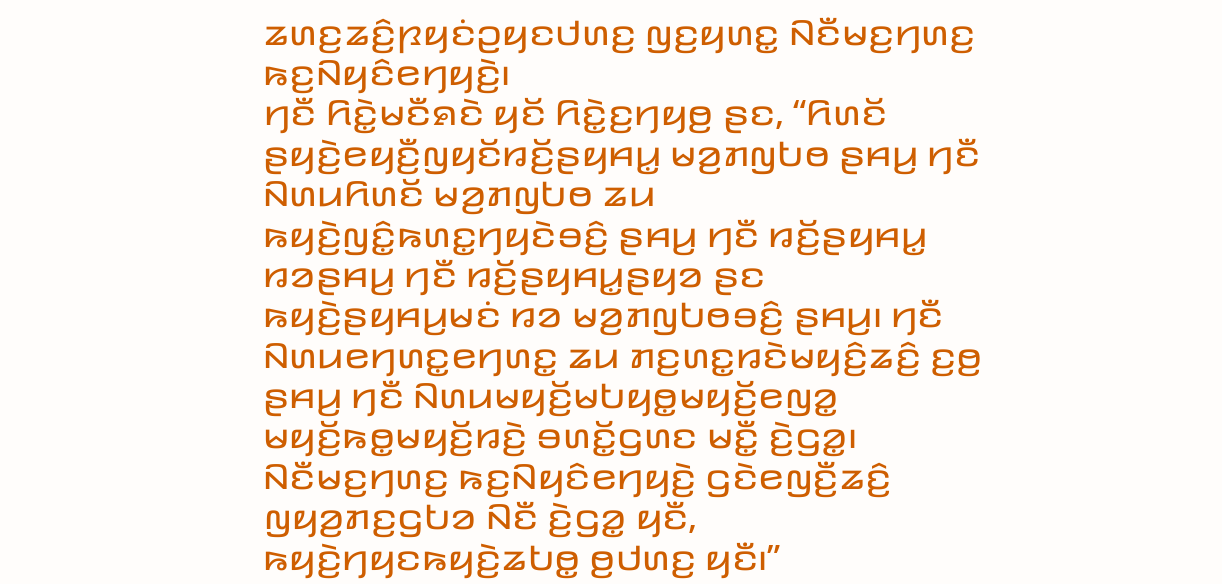ꤘꤛꤢ꤬ꤘꤢꤨ꤬ꤐꤟꤢꤦꤑꤟꤢꤓꤛꤢ꤬ ꤜꤢ꤬ꤟꤛꤢ꤭ ꤡꤢꤪꤗꤢ꤬ꤚꤛꤢ꤬ ꤒꤢ꤬ꤡꤟꤢꤨꤕꤚꤟꤢꤧ꤬꤯
ꤚꤢꤪ ꤖꤢꤧ꤭ꤗꤢꤪꤎꤢꤧ ꤟꤢꤩ ꤖꤢꤧ꤭ꤢ꤬ꤚꤟꤥ꤬ ꤔꤢ, “ꤖꤛꤢꤩ ꤔꤟꤢꤧ꤬ꤕꤟꤢꤪ꤬ꤜꤟꤢꤩꤙꤢꤩ꤬ꤔꤟꤌꤣ꤭ ꤗꤤ꤬ꤊꤜꤝꤥ ꤔꤌꤣ꤬ ꤚꤢꤪ ꤡꤛꤣꤖꤛꤢꤩ ꤗꤤ꤬ꤊꤜꤝꤥ ꤘꤣ ꤒꤟꤢꤧ꤬ꤜꤢꤨ꤭ꤒꤛꤢ꤭ꤚꤟꤢꤧꤋꤢꤨ꤬ ꤔꤌꤣ꤬ ꤚꤢꤪ ꤙꤢꤩ꤬ꤔꤟꤌꤣ꤭ ꤙꤤꤔꤌꤣ꤬ ꤚꤢꤪ ꤙꤢꤩ꤬ꤔꤟꤌꤣ꤭ꤔꤟꤤ ꤔꤢ ꤒꤟꤢꤧ꤬ꤔꤟꤌꤣ꤬ꤗꤢꤦ ꤙꤤ ꤗꤤ꤬ꤊꤜꤝꤥꤋꤢꤨ꤬ ꤔꤌꤣ꤬꤯ ꤚꤢꤪ ꤡꤛꤣꤕꤚꤛꤢ꤭ꤕꤚꤛꤢ꤭ ꤘꤣ ꤊꤢ꤬ꤛꤢ꤭ꤙꤢꤧꤗꤟꤢꤨ꤬ꤘꤢꤨ꤬ ꤢ꤬ꤥ꤬ ꤔꤌꤣ꤬ ꤚꤢꤪ ꤡꤛꤣꤗꤟꤢꤩ꤬ꤗꤝꤟꤥ꤭ꤗꤟꤢꤩ꤬ꤕꤜꤤ꤭ ꤗꤟꤢꤩ꤬ꤒꤥ꤭ꤗꤟꤢꤩ꤬ꤙꤢꤧ꤬ ꤋꤛꤢꤩ꤭ꤞꤛꤢ ꤗꤢꤪ꤭ ꤢꤧ꤬ꤞꤤ꤭꤯ ꤡꤢꤪꤗꤢ꤬ꤚꤛꤢ꤬ ꤒꤢ꤬ꤡꤟꤢꤨꤕꤚꤟꤢꤧ꤬ ꤞꤢꤧꤕꤜꤢꤪ꤬ꤘꤢꤨ꤬ ꤜꤟꤤ꤬ꤊꤢ꤬ꤞꤝꤤ ꤡꤢꤪ ꤢꤧ꤬ꤞꤤ꤭ ꤟꤢꤪ, ꤒꤟꤢꤧ꤬ꤚꤟꤢꤒꤟꤢꤧ꤬ꤘꤝꤥ꤭ ꤥ꤬ꤓꤛꤢ꤬ ꤟꤢꤪ꤯”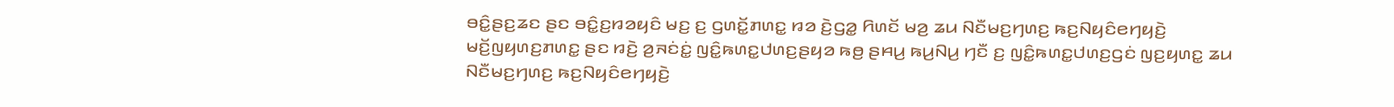ꤋꤢꤨ꤭ꤔꤢ꤬ꤘꤢ ꤔꤢ ꤋꤢꤨ꤭ꤢ꤬ꤙꤤꤟꤢꤨ ꤗꤢ꤬ ꤢ꤬ ꤞꤛꤢꤩ꤭ꤊꤛꤢ꤭ ꤙꤤ ꤢꤧ꤬ꤞꤤ꤭ ꤖꤛꤢꤩ ꤗꤤ꤬ ꤘꤣ ꤡꤢꤪꤗꤢ꤬ꤚꤛꤢ꤬ ꤒꤢ꤬ꤡꤟꤢꤨꤕꤚꤟꤢꤧ꤬ ꤗꤢꤩ꤬ꤜꤟꤛꤢ꤬ꤊꤛꤢ꤭ ꤔꤢ ꤙꤢꤧ꤬ ꤤ꤬ꤏꤢꤦꤢꤦ꤭ ꤜꤢꤨ꤭ꤒꤛꤢ꤭ꤓꤛꤢ꤬ꤔꤟꤤ ꤒꤥ꤬ ꤔꤌꤣ꤬ ꤒꤣ꤬ꤡꤣ꤬ ꤚꤢꤪ ꤢ꤬ ꤜꤢꤨ꤭ꤒꤛꤢ꤭ꤓꤛꤢ꤬ꤞꤢꤦ ꤜꤢ꤬ꤟꤛꤢ꤭ ꤘꤣ ꤡꤢꤪꤗꤢ꤬ꤚꤛꤢ꤬ ꤒꤢ꤬ꤡꤟꤢꤨꤕꤚꤟꤢꤧ꤬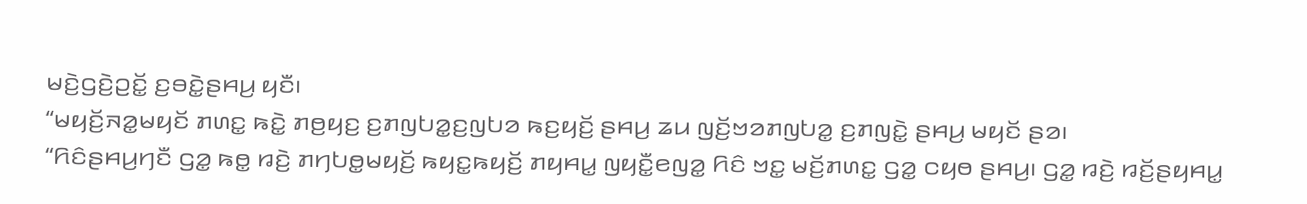ꤗꤢꤧ꤬ꤞꤢꤧ꤬ꤑꤢꤩ꤭ ꤢ꤬ꤋꤢꤧ꤭ꤔꤌꤣ꤬ ꤟꤢꤪ꤯
“ꤗꤟꤢꤩ꤬ꤏꤤ꤭ꤗꤟꤢꤩ ꤊꤛꤢ꤭ ꤒꤢꤧ꤭ ꤊꤥ꤬ꤟꤢ꤬ ꤢ꤬ꤊꤜꤝꤤ꤭ꤢ꤬ꤜꤝꤤ ꤒꤢ꤬ꤟꤢꤩ꤬ ꤔꤌꤣ꤬ ꤘꤣ ꤜꤢꤩ꤬ꤠꤤꤊꤜꤝꤤ꤭ ꤢ꤬ꤊꤜꤢꤧ꤭ ꤔꤌꤣ꤬ ꤗꤟꤢꤩ ꤔꤤ꤯
“ꤖꤢꤨꤔꤌꤣ꤬ꤚꤢꤪ ꤞꤤ꤭ ꤒꤥ꤭ ꤙꤢꤧ꤬ ꤊꤚꤝꤥ꤭ꤗꤟꤢꤩ꤬ ꤒꤟꤢ꤭ꤒꤟꤢꤩ꤬ ꤊꤟꤌꤣ꤭ ꤜꤟꤢꤪ꤭ꤕꤜꤤ꤭ ꤖꤢꤨ ꤠꤢ꤭ ꤗꤢꤩ꤬ꤊꤛꤢ꤭ ꤞꤤ꤭ ꤍꤟꤥ ꤔꤌꤣ꤬꤯ ꤞꤤ꤭ ꤙꤢꤧ꤬ ꤙꤢꤩ꤬ꤔꤟꤌꤣ꤭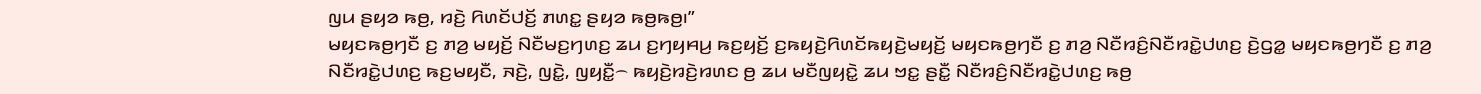ꤜꤣ ꤔꤟꤤ ꤒꤥ꤬, ꤙꤢꤧ꤬ ꤖꤛꤢꤩꤓꤢꤩ꤬ ꤊꤛꤢ꤭ ꤔꤟꤤ ꤒꤥ꤬ꤒꤥ꤬꤯”
ꤗꤟꤢꤒꤥ꤬ꤚꤢꤪ ꤢ꤬ ꤊꤤ꤬ ꤗꤟꤢꤩ꤬ ꤡꤢꤪꤗꤢ꤬ꤚꤛꤢ꤬ ꤘꤣ ꤢ꤬ꤚꤟꤌꤣ꤬ ꤒꤢ꤬ꤟꤢꤩ꤬ ꤢ꤬ꤒꤟꤢꤧ꤬ꤖꤛꤢꤩꤒꤟꤢꤧ꤬ꤗꤟꤢꤩ꤬ ꤗꤟꤢꤒꤥ꤬ꤚꤢꤪ ꤢ꤬ ꤊꤤ꤬ ꤡꤢꤪꤙꤢꤨ꤬ꤡꤢꤪꤙꤢꤧ꤭ꤓꤛꤢ꤬ ꤢꤧ꤬ꤞꤤ꤭ ꤗꤟꤢꤒꤥ꤬ꤚꤢꤪ ꤢ꤬ ꤊꤤ꤬ ꤡꤢꤪꤙꤢꤧ꤭ꤓꤛꤢ꤬ ꤒꤢ꤬ꤗꤟꤢꤪ, ꤏꤢꤧ꤬, ꤜꤢꤧ꤭, ꤜꤟꤢꤪ꤭꤮ ꤒꤟꤢꤧ꤬ꤙꤢꤧ꤬ꤙꤛꤢ ꤥ꤬ ꤘꤣ ꤗꤢꤪꤜꤟꤢꤧ꤭ ꤘꤣ ꤠꤢ꤭ ꤔꤢꤪ꤭ ꤡꤢꤪꤙꤢꤨ꤬ꤡꤢꤪꤙꤢꤧ꤭ꤓꤛꤢ꤬ ꤒꤥ꤬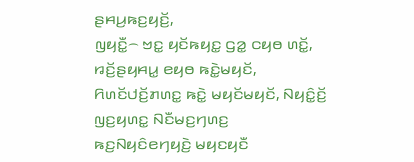ꤔꤌꤣ꤬ꤒꤢ꤬ꤟꤢꤩ꤬,
ꤜꤟꤢꤪ꤭꤮ ꤠꤢ꤭ ꤟꤢꤩꤒꤟꤢ꤭ ꤞꤤ꤭ ꤍꤟꤥ ꤛꤢꤩ꤭, ꤙꤢꤩ꤬ꤔꤟꤌꤣ꤭ ꤕꤟꤥ ꤒꤢꤧ꤭ꤗꤟꤢꤩ, ꤖꤛꤢꤩꤓꤢꤩ꤬ꤊꤛꤢ꤭ ꤒꤢꤧ꤭ ꤗꤟꤢꤩꤗꤟꤢꤩ, ꤡꤟꤢꤨ꤭ꤢꤩ꤬ ꤜꤢ꤬ꤟꤛꤢ꤭ ꤡꤢꤪꤗꤢ꤬ꤚꤛꤢ꤬ ꤒꤢ꤬ꤡꤟꤢꤨꤕꤚꤟꤢꤧ꤬ ꤗꤟꤢꤟꤢꤪ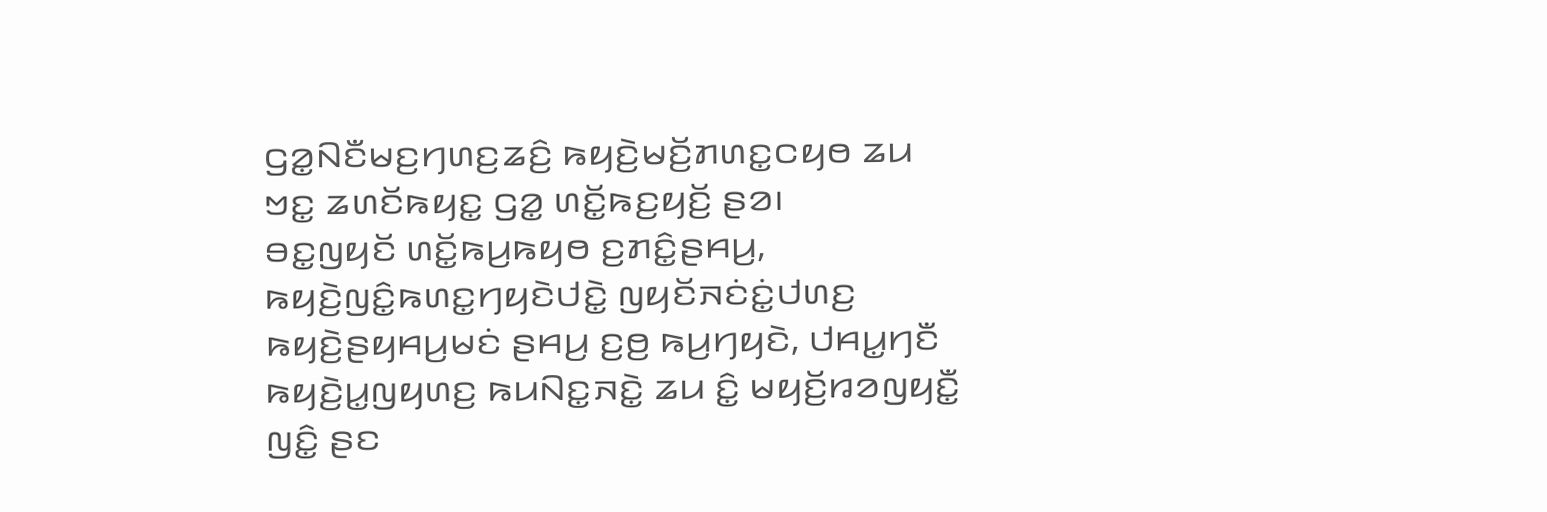ꤞꤤ꤭ꤡꤢꤪꤗꤢ꤬ꤚꤛꤢ꤬ꤘꤢꤨ꤬ ꤒꤟꤢꤧ꤬ꤗꤢꤩ꤬ꤊꤛꤢ꤭ꤍꤟꤥ ꤘꤣ ꤠꤢ꤭ ꤘꤛꤢꤩꤒꤟꤢ꤭ ꤞꤤ꤭ ꤛꤢꤩ꤭ꤒꤢ꤬ꤟꤢꤩ꤬ ꤔꤤ꤯
ꤋꤢ꤭ꤜꤟꤢꤩ ꤛꤢꤩ꤭ꤒꤣ꤬ꤒꤟꤥ ꤢ꤬ꤊꤢꤨ꤭ꤔꤌꤣ꤬, ꤒꤟꤢꤧ꤬ꤜꤢꤨ꤭ꤒꤛꤢ꤭ꤚꤟꤢꤧꤓꤢꤧ꤭ ꤜꤟꤢꤩꤏꤢꤦꤢꤦ꤭ꤓꤛꤢ꤬ ꤒꤟꤢꤧ꤬ꤔꤟꤌꤣ꤬ꤗꤢꤦ ꤔꤌꤣ꤬ ꤢ꤬ꤥ꤬ ꤒꤣ꤬ꤚꤟꤢꤧ, ꤓꤌꤣ꤭ꤚꤢꤪ ꤒꤟꤢꤧ꤬ꤣ꤭ꤜꤟꤛꤢ꤬ ꤒꤣꤡꤢ꤭ꤏꤢꤧ꤭ ꤘꤣ ꤢꤨ꤭ ꤗꤟꤢꤩ꤬ꤙꤤꤜꤟꤢꤪ꤭ ꤜꤢꤨ꤭ ꤔꤢ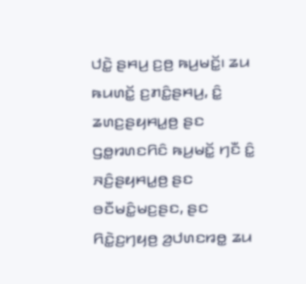ꤓꤢꤧ꤭ ꤔꤌꤣ꤬ ꤢ꤬ꤥ꤬ ꤒꤣ꤬ꤗꤢꤩ꤭꤯ ꤘꤣ ꤒꤣꤛꤢꤩ꤭ ꤢ꤬ꤊꤢꤨ꤭ꤔꤌꤣ꤬, ꤢꤨ꤭ ꤘꤛꤢ꤬ꤔꤟꤌꤣ꤭ꤥ꤬ ꤔꤢ ꤞꤥ꤭ꤙꤛꤢꤖꤢꤨ ꤒꤣ꤬ꤗꤢꤩ꤭ ꤚꤢꤪ ꤢꤨ꤭ ꤏꤢꤨ꤬ꤔꤟꤌꤣ꤭ꤥ꤬ ꤔꤢ ꤋꤢꤪꤗꤢꤨ꤭ꤗꤢ꤬ꤔꤢ, ꤔꤢ ꤖꤢꤧ꤭ꤢ꤬ꤚꤟꤥ꤬ ꤤ꤬ꤓꤛꤢꤙꤥ꤭ ꤘꤣ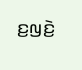ꤢ꤬ꤜꤢꤧ꤬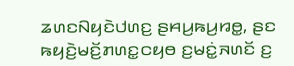ꤘꤛꤢꤡꤟꤢꤧꤓꤛꤢ꤬ ꤔꤌꤣ꤬ꤒꤣ꤬ꤙꤥ꤭, ꤔꤢ ꤒꤟꤢꤧ꤬ꤗꤢꤩ꤬ꤊꤛꤢ꤭ꤍꤟꤥ ꤢ꤬ꤗꤢꤦ꤭ꤏꤛꤢꤩ ꤢ꤬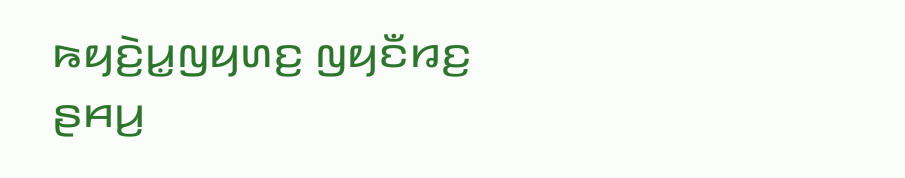ꤒꤟꤢꤧ꤬ꤣ꤭ꤜꤟꤛꤢ꤬ ꤜꤟꤢꤪꤙꤢ꤬ ꤔꤌꤣ꤬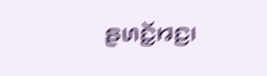ꤔꤛꤢꤩ꤭ꤙꤢ꤬꤯